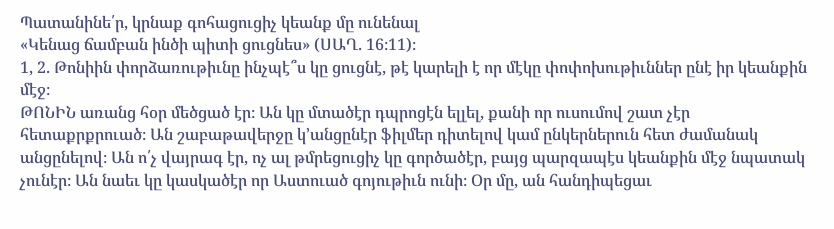Պատանինե՛ր, կրնաք գոհացուցիչ կեանք մը ունենալ
«Կենաց ճամբան ինծի պիտի ցուցնես» (ՍԱՂ. 16։11)։
1, 2. Թոնիին փորձառութիւնը ինչպէ՞ս կը ցուցնէ, թէ կարելի է որ մէկը փոփոխութիւններ ընէ իր կեանքին մէջ։
ԹՈՆԻՆ առանց հօր մեծցած էր։ Ան կը մտածէր դպրոցէն ելլել, քանի որ ուսումով շատ չէր հետաքրքրուած։ Ան շաբաթավերջը կ’անցընէր ֆիլմեր դիտելով կամ ընկերներուն հետ ժամանակ անցընելով։ Ան ո՛չ վայրագ էր, ոչ ալ թմրեցուցիչ կը գործածէր, բայց պարզապէս կեանքին մէջ նպատակ չունէր։ Ան նաեւ կը կասկածէր որ Աստուած գոյութիւն ունի։ Օր մը, ան հանդիպեցաւ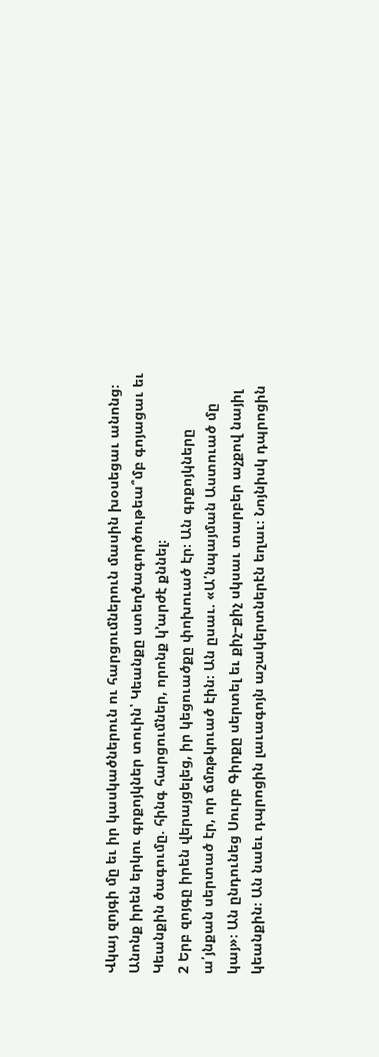Վկայ զոյգի մը եւ իր կասկածներուն ու հարցումներուն մասին խօսեցաւ անոնց։ Անոնք իրեն երկու գրքոյկներ տուին՝ Կեանքը ստեղծագործութեա՞մբ գոյացաւ եւ Կեանքին ծագումը. հինգ հարցումներ, որոնք կ’արժէ քննել։
2 Երբ զոյգը իրեն վերայցելեց, իր կեցուածքը փոխուած էր։ Ան գրքոյկները ա՛յնքան սերտած էր, որ ճմռթկուած էին։ Ան ըսաւ. «Ա՛նպայման Աստուած մը կայ»։ Ան ընդունեց Սուրբ Գիրքը սերտել եւ քիչ–քիչ սկսաւ տարբեր աչքով նայիլ կեանքին։ Ան նաեւ դպրոցին լաւագոյն աշակերտներէն եղաւ։ Նոյնիսկ դպրոցին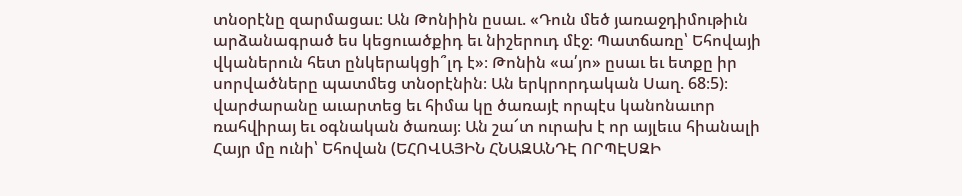տնօրէնը զարմացաւ։ Ան Թոնիին ըսաւ. «Դուն մեծ յառաջդիմութիւն արձանագրած ես կեցուածքիդ եւ նիշերուդ մէջ։ Պատճառը՝ Եհովայի վկաներուն հետ ընկերակցի՞լդ է»։ Թոնին «ա՛յո» ըսաւ եւ ետքը իր սորվածները պատմեց տնօրէնին։ Ան երկրորդական Սաղ. 68։5)։
վարժարանը աւարտեց եւ հիմա կը ծառայէ որպէս կանոնաւոր ռահվիրայ եւ օգնական ծառայ։ Ան շա՜տ ուրախ է որ այլեւս հիանալի Հայր մը ունի՝ Եհովան (ԵՀՈՎԱՅԻՆ ՀՆԱԶԱՆԴԷ ՈՐՊԷՍԶԻ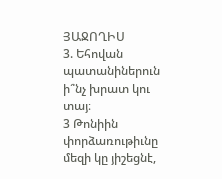ՅԱՋՈՂԻՍ
3. Եհովան պատանիներուն ի՞նչ խրատ կու տայ։
3 Թոնիին փորձառութիւնը մեզի կը յիշեցնէ,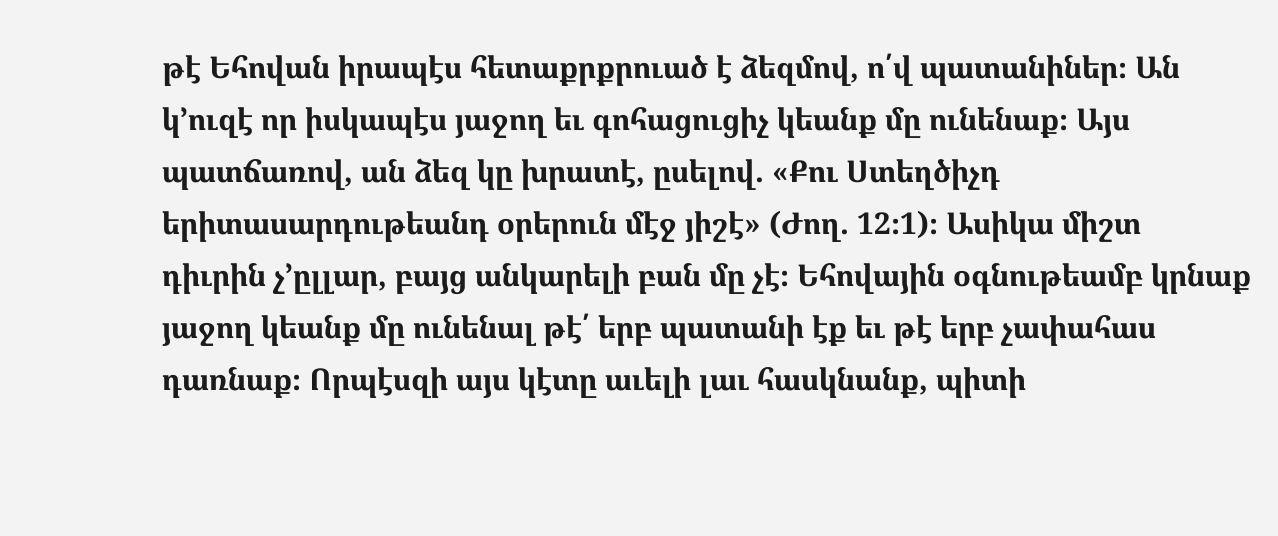թէ Եհովան իրապէս հետաքրքրուած է ձեզմով, ո՛վ պատանիներ։ Ան կ’ուզէ որ իսկապէս յաջող եւ գոհացուցիչ կեանք մը ունենաք։ Այս պատճառով, ան ձեզ կը խրատէ, ըսելով. «Քու Ստեղծիչդ երիտասարդութեանդ օրերուն մէջ յիշէ» (Ժող. 12։1)։ Ասիկա միշտ դիւրին չ’ըլլար, բայց անկարելի բան մը չէ։ Եհովային օգնութեամբ կրնաք յաջող կեանք մը ունենալ թէ՛ երբ պատանի էք եւ թէ երբ չափահաս դառնաք։ Որպէսզի այս կէտը աւելի լաւ հասկնանք, պիտի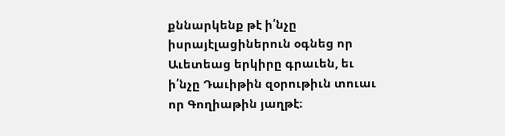քննարկենք թէ ի՛նչը իսրայէլացիներուն օգնեց որ Աւետեաց երկիրը գրաւեն, եւ ի՛նչը Դաւիթին զօրութիւն տուաւ որ Գողիաթին յաղթէ։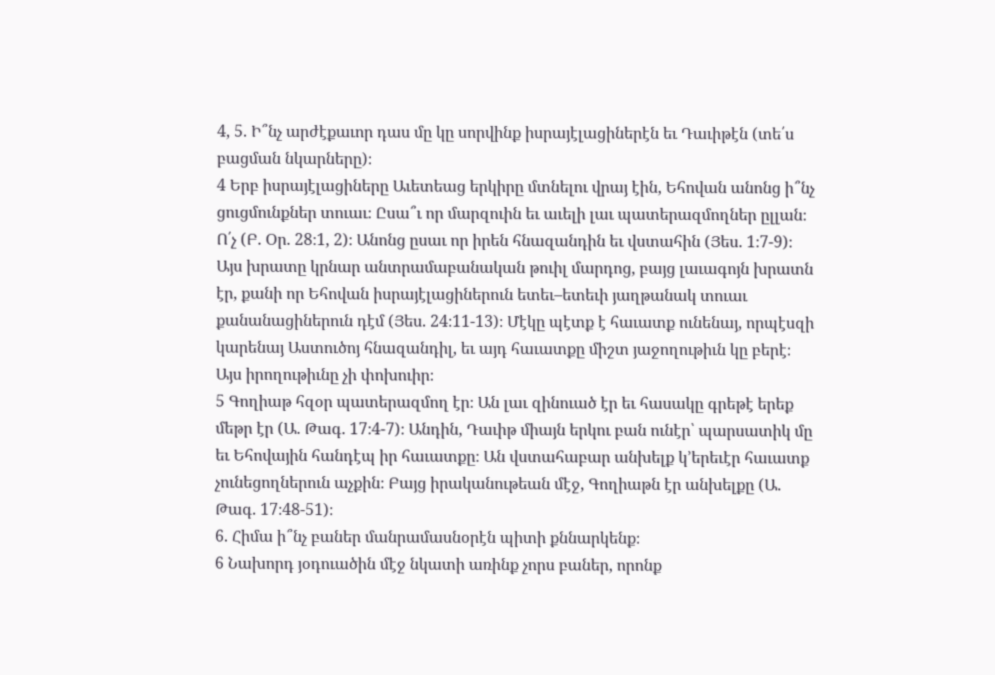4, 5. Ի՞նչ արժէքաւոր դաս մը կը սորվինք իսրայէլացիներէն եւ Դաւիթէն (տե՛ս բացման նկարները)։
4 Երբ իսրայէլացիները Աւետեաց երկիրը մտնելու վրայ էին, Եհովան անոնց ի՞նչ ցուցմունքներ տուաւ։ Ըսա՞ւ որ մարզուին եւ աւելի լաւ պատերազմողներ ըլլան։ Ո՛չ (Բ. Օր. 28։1, 2)։ Անոնց ըսաւ որ իրեն հնազանդին եւ վստահին (Յես. 1։7-9)։ Այս խրատը կրնար անտրամաբանական թուիլ մարդոց, բայց լաւագոյն խրատն էր, քանի որ Եհովան իսրայէլացիներուն ետեւ–ետեւի յաղթանակ տուաւ քանանացիներուն դէմ (Յես. 24։11-13)։ Մէկը պէտք է հաւատք ունենայ, որպէսզի կարենայ Աստուծոյ հնազանդիլ, եւ այդ հաւատքը միշտ յաջողութիւն կը բերէ։ Այս իրողութիւնը չի փոխուիր։
5 Գողիաթ հզօր պատերազմող էր։ Ան լաւ զինուած էր եւ հասակը գրեթէ երեք մեթր էր (Ա. Թագ. 17։4-7)։ Անդին, Դաւիթ միայն երկու բան ունէր՝ պարսատիկ մը եւ Եհովային հանդէպ իր հաւատքը։ Ան վստահաբար անխելք կ’երեւէր հաւատք չունեցողներուն աչքին։ Բայց իրականութեան մէջ, Գողիաթն էր անխելքը (Ա. Թագ. 17։48-51)։
6. Հիմա ի՞նչ բաներ մանրամասնօրէն պիտի քննարկենք։
6 Նախորդ յօդուածին մէջ նկատի առինք չորս բաներ, որոնք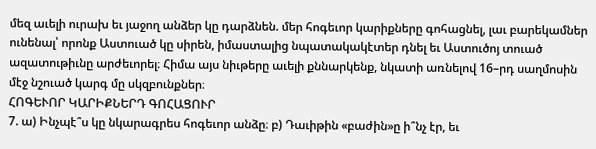մեզ աւելի ուրախ եւ յաջող անձեր կը դարձնեն. մեր հոգեւոր կարիքները գոհացնել, լաւ բարեկամներ ունենալ՝ որոնք Աստուած կը սիրեն, իմաստալից նպատակակէտեր դնել եւ Աստուծոյ տուած ազատութիւնը արժեւորել։ Հիմա այս նիւթերը աւելի քննարկենք, նկատի առնելով 16–րդ սաղմոսին մէջ նշուած կարգ մը սկզբունքներ։
ՀՈԳԵՒՈՐ ԿԱՐԻՔՆԵՐԴ ԳՈՀԱՑՈՒՐ
7. ա) Ինչպէ՞ս կը նկարագրես հոգեւոր անձը։ բ) Դաւիթին «բաժին»ը ի՞նչ էր, եւ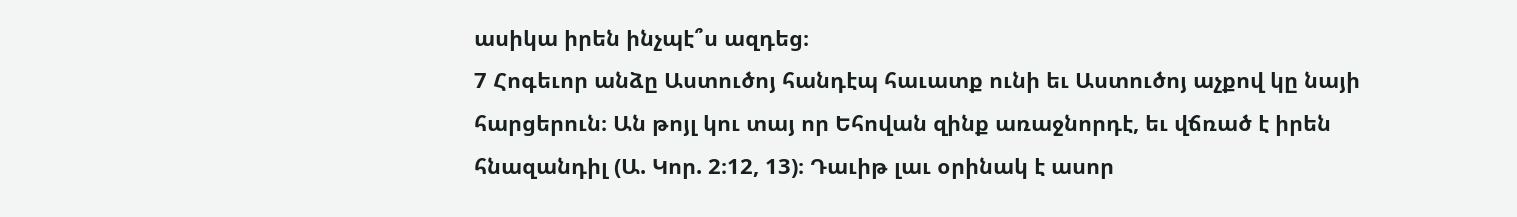ասիկա իրեն ինչպէ՞ս ազդեց։
7 Հոգեւոր անձը Աստուծոյ հանդէպ հաւատք ունի եւ Աստուծոյ աչքով կը նայի հարցերուն։ Ան թոյլ կու տայ որ Եհովան զինք առաջնորդէ, եւ վճռած է իրեն հնազանդիլ (Ա. Կոր. 2։12, 13)։ Դաւիթ լաւ օրինակ է ասոր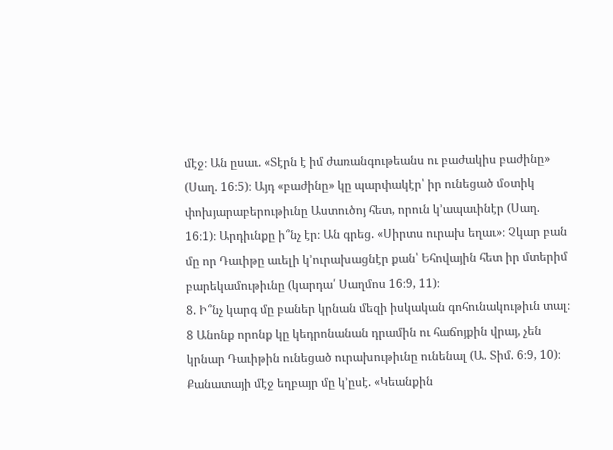մէջ։ Ան ըսաւ. «Տէրն է իմ ժառանգութեանս ու բաժակիս բաժինը» (Սաղ. 16։5)։ Այդ «բաժինը» կը պարփակէր՝ իր ունեցած մօտիկ փոխյարաբերութիւնը Աստուծոյ հետ, որուն կ’ապաւինէր (Սաղ. 16։1)։ Արդիւնքը ի՞նչ էր։ Ան գրեց. «Սիրտս ուրախ եղաւ»։ Չկար բան մը որ Դաւիթը աւելի կ’ուրախացնէր քան՝ Եհովային հետ իր մտերիմ բարեկամութիւնը (կարդա՛ Սաղմոս 16։9, 11)։
8. Ի՞նչ կարգ մը բաներ կրնան մեզի իսկական գոհունակութիւն տալ։
8 Անոնք որոնք կը կեդրոնանան դրամին ու հաճոյքին վրայ, չեն կրնար Դաւիթին ունեցած ուրախութիւնը ունենալ (Ա. Տիմ. 6։9, 10)։ Քանատայի մէջ եղբայր մը կ’ըսէ. «Կեանքին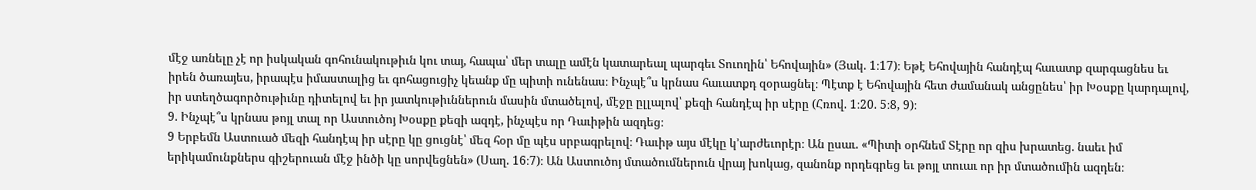մէջ առնելը չէ որ իսկական գոհունակութիւն կու տայ, հապա՝ մեր տալը ամէն կատարեալ պարգեւ Տուողին՝ Եհովային» (Յակ. 1։17)։ Եթէ Եհովային հանդէպ հաւատք զարգացնես եւ իրեն ծառայես, իրապէս իմաստալից եւ գոհացուցիչ կեանք մը պիտի ունենաս։ Ինչպէ՞ս կրնաս հաւատքդ զօրացնել։ Պէտք է Եհովային հետ ժամանակ անցընես՝ իր Խօսքը կարդալով, իր ստեղծագործութիւնը դիտելով եւ իր յատկութիւններուն մասին մտածելով, մէջը ըլլալով՝ քեզի հանդէպ իր սէրը (Հռով. 1։20. 5։8, 9)։
9. Ինչպէ՞ս կրնաս թոյլ տալ որ Աստուծոյ Խօսքը քեզի ազդէ, ինչպէս որ Դաւիթին ազդեց։
9 Երբեմն Աստուած մեզի հանդէպ իր սէրը կը ցուցնէ՝ մեզ հօր մը պէս սրբագրելով։ Դաւիթ այս մէկը կ’արժեւորէր։ Ան ըսաւ. «Պիտի օրհնեմ Տէրը որ զիս խրատեց. նաեւ իմ երիկամունքներս գիշերուան մէջ ինծի կը սորվեցնեն» (Սաղ. 16։7)։ Ան Աստուծոյ մտածումներուն վրայ խոկաց, զանոնք որդեգրեց եւ թոյլ տուաւ որ իր մտածումին ազդեն։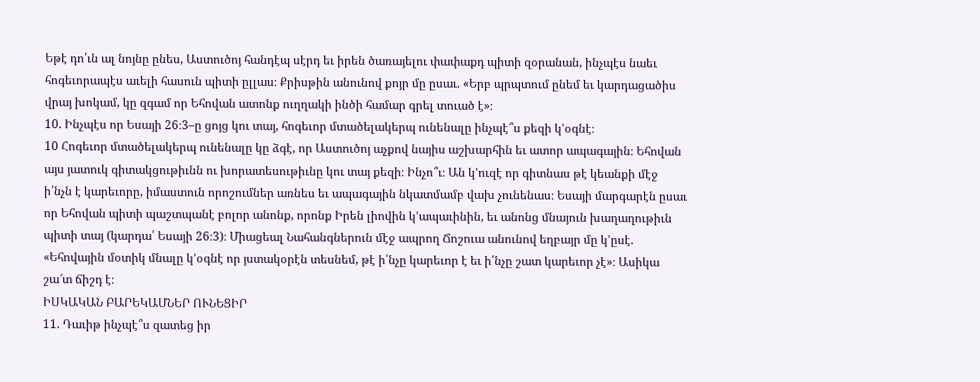Եթէ դո՛ւն ալ նոյնը ընես, Աստուծոյ հանդէպ սէրդ եւ իրեն ծառայելու փափաքդ պիտի զօրանան, ինչպէս նաեւ հոգեւորապէս աւելի հասուն պիտի ըլլաս։ Քրիսթին անունով քոյր մը ըսաւ. «Երբ պրպտում ընեմ եւ կարդացածիս վրայ խոկամ, կը զգամ որ Եհովան ատոնք ուղղակի ինծի համար գրել տուած է»։
10. Ինչպէս որ Եսայի 26։3–ը ցոյց կու տայ, հոգեւոր մտածելակերպ ունենալը ինչպէ՞ս քեզի կ’օգնէ։
10 Հոգեւոր մտածելակերպ ունենալը կը ձգէ, որ Աստուծոյ աչքով նայիս աշխարհին եւ ատոր ապագային։ Եհովան այս յատուկ գիտակցութիւնն ու խորատեսութիւնը կու տայ քեզի։ Ինչո՞ւ։ Ան կ’ուզէ որ գիտնաս թէ կեանքի մէջ ի՛նչն է կարեւորը, իմաստուն որոշումներ առնես եւ ապագային նկատմամբ վախ չունենաս։ Եսայի մարգարէն ըսաւ որ Եհովան պիտի պաշտպանէ բոլոր անոնք, որոնք Իրեն լիովին կ’ապաւինին, եւ անոնց մնայուն խաղաղութիւն պիտի տայ (կարդա՛ Եսայի 26։3)։ Միացեալ Նահանգներուն մէջ ապրող Ճոշուա անունով եղբայր մը կ’ըսէ. «Եհովային մօտիկ մնալը կ’օգնէ որ յստակօրէն տեսնեմ, թէ ի՛նչը կարեւոր է եւ ի՛նչը շատ կարեւոր չէ»։ Ասիկա շա՜տ ճիշդ է։
ԻՍԿԱԿԱՆ ԲԱՐԵԿԱՄՆԵՐ ՈՒՆԵՑԻՐ
11. Դաւիթ ինչպէ՞ս զատեց իր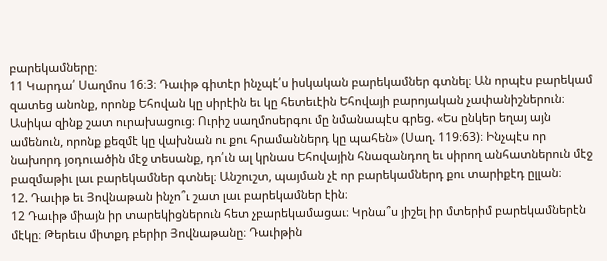բարեկամները։
11 Կարդա՛ Սաղմոս 16։3։ Դաւիթ գիտէր ինչպէ՛ս իսկական բարեկամներ գտնել։ Ան որպէս բարեկամ զատեց անոնք, որոնք Եհովան կը սիրէին եւ կը հետեւէին Եհովայի բարոյական չափանիշներուն։ Ասիկա զինք շատ ուրախացուց։ Ուրիշ սաղմոսերգու մը նմանապէս գրեց. «Ես ընկեր եղայ այն ամենուն, որոնք քեզմէ կը վախնան ու քու հրամաններդ կը պահեն» (Սաղ. 119։63)։ Ինչպէս որ նախորդ յօդուածին մէջ տեսանք, դո՛ւն ալ կրնաս Եհովային հնազանդող եւ սիրող անհատներուն մէջ բազմաթիւ լաւ բարեկամներ գտնել։ Անշուշտ, պայման չէ որ բարեկամներդ քու տարիքէդ ըլլան։
12. Դաւիթ եւ Յովնաթան ինչո՞ւ շատ լաւ բարեկամներ էին։
12 Դաւիթ միայն իր տարեկիցներուն հետ չբարեկամացաւ։ Կրնա՞ս յիշել իր մտերիմ բարեկամներէն մէկը։ Թերեւս միտքդ բերիր Յովնաթանը։ Դաւիթին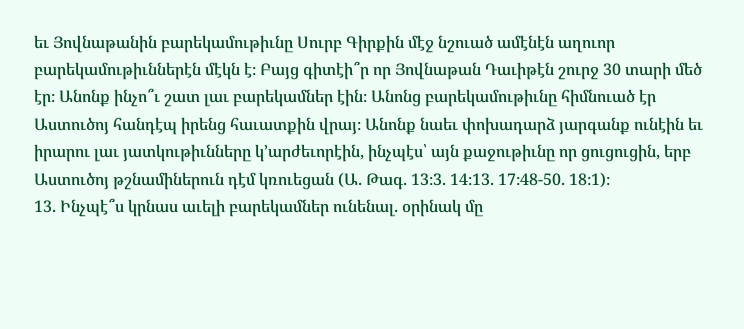եւ Յովնաթանին բարեկամութիւնը Սուրբ Գիրքին մէջ նշուած ամէնէն աղուոր բարեկամութիւններէն մէկն է։ Բայց գիտէի՞ր որ Յովնաթան Դաւիթէն շուրջ 30 տարի մեծ էր։ Անոնք ինչո՞ւ շատ լաւ բարեկամներ էին։ Անոնց բարեկամութիւնը հիմնուած էր Աստուծոյ հանդէպ իրենց հաւատքին վրայ։ Անոնք նաեւ փոխադարձ յարգանք ունէին եւ իրարու լաւ յատկութիւնները կ’արժեւորէին, ինչպէս՝ այն քաջութիւնը որ ցուցուցին, երբ Աստուծոյ թշնամիներուն դէմ կռուեցան (Ա. Թագ. 13։3. 14։13. 17։48-50. 18։1)։
13. Ինչպէ՞ս կրնաս աւելի բարեկամներ ունենալ. օրինակ մը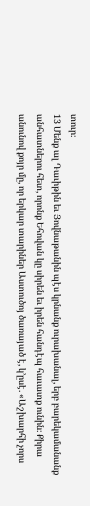տուր։
13 Մենք ալ Դաւիթին եւ Յովնաթանին պէս կրնանք ուրախանալ, երբ բարեկամանանք անհատներու հետ, որոնք Եհովան կը սիրեն եւ իրեն հանդէպ հաւատք ունին։ Քիրա անունով քոյր մը, որ երկար տարիներ Աստուծոյ ծառայած է, կ’ըսէ. «Աշխարհի չորս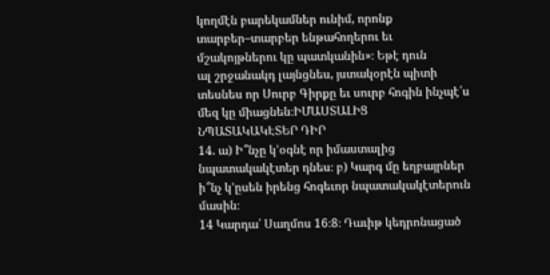կողմէն բարեկամներ ունիմ, որոնք տարբեր–տարբեր ենթահողերու եւ մշակոյթներու կը պատկանին»։ Եթէ դուն
ալ շրջանակդ լայնցնես, յստակօրէն պիտի տեսնես որ Սուրբ Գիրքը եւ սուրբ հոգին ինչպէ՛ս մեզ կը միացնեն։ԻՄԱՍՏԱԼԻՑ ՆՊԱՏԱԿԱԿԷՏԵՐ ԴԻՐ
14. ա) Ի՞նչը կ’օգնէ որ իմաստալից նպատակակէտեր դնես։ բ) Կարգ մը եղբայրներ ի՞նչ կ’ըսեն իրենց հոգեւոր նպատակակէտերուն մասին։
14 Կարդա՛ Սաղմոս 16։8։ Դաւիթ կեդրոնացած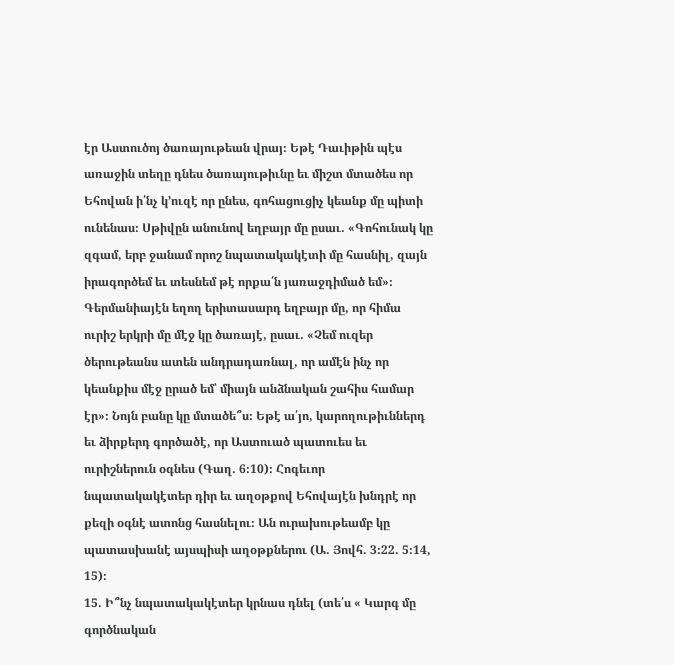էր Աստուծոյ ծառայութեան վրայ։ Եթէ Դաւիթին պէս առաջին տեղը դնես ծառայութիւնը եւ միշտ մտածես որ Եհովան ի՛նչ կ’ուզէ որ ընես, գոհացուցիչ կեանք մը պիտի ունենաս։ Սթիվըն անունով եղբայր մը ըսաւ. «Գոհունակ կը զգամ, երբ ջանամ որոշ նպատակակէտի մը հասնիլ, զայն իրագործեմ եւ տեսնեմ թէ որքա՛ն յառաջդիմած եմ»։ Գերմանիայէն եղող երիտասարդ եղբայր մը, որ հիմա ուրիշ երկրի մը մէջ կը ծառայէ, ըսաւ. «Չեմ ուզեր ծերութեանս ատեն անդրադառնալ, որ ամէն ինչ որ կեանքիս մէջ ըրած եմ՝ միայն անձնական շահիս համար էր»։ Նոյն բանը կը մտածե՞ս։ Եթէ ա՛յո, կարողութիւններդ եւ ձիրքերդ գործածէ, որ Աստուած պատուես եւ ուրիշներուն օգնես (Գաղ. 6։10)։ Հոգեւոր նպատակակէտեր դիր եւ աղօթքով Եհովայէն խնդրէ որ քեզի օգնէ ատոնց հասնելու։ Ան ուրախութեամբ կը պատասխանէ այսպիսի աղօթքներու (Ա. Յովհ. 3։22. 5։14, 15)։
15. Ի՞նչ նպատակակէտեր կրնաս դնել (տե՛ս « Կարգ մը գործնական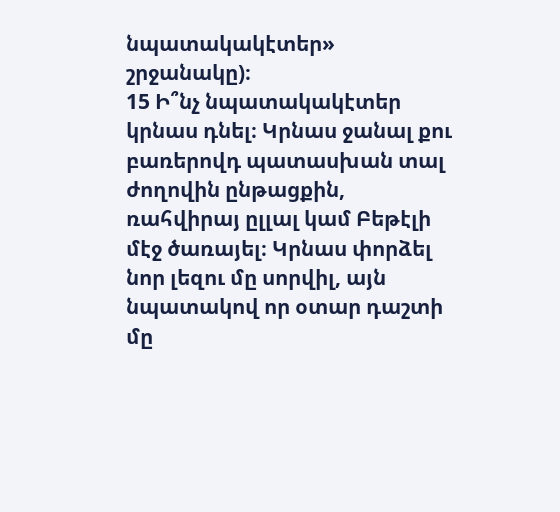նպատակակէտեր» շրջանակը)։
15 Ի՞նչ նպատակակէտեր կրնաս դնել։ Կրնաս ջանալ քու բառերովդ պատասխան տալ ժողովին ընթացքին, ռահվիրայ ըլլալ կամ Բեթէլի մէջ ծառայել։ Կրնաս փորձել նոր լեզու մը սորվիլ, այն նպատակով որ օտար դաշտի մը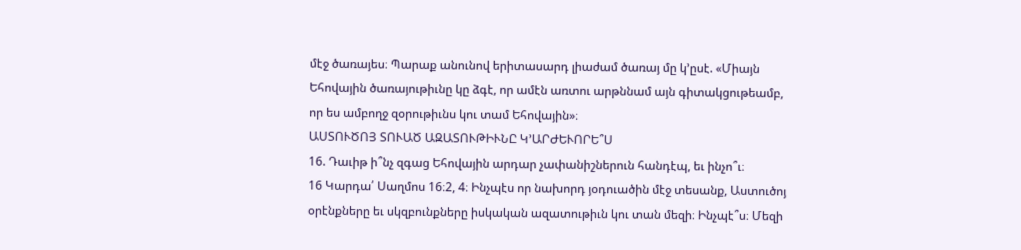մէջ ծառայես։ Պարաք անունով երիտասարդ լիաժամ ծառայ մը կ’ըսէ. «Միայն Եհովային ծառայութիւնը կը ձգէ, որ ամէն առտու արթննամ այն գիտակցութեամբ, որ ես ամբողջ զօրութիւնս կու տամ Եհովային»։
ԱՍՏՈՒԾՈՅ ՏՈՒԱԾ ԱԶԱՏՈՒԹԻՒՆԸ Կ’ԱՐԺԵՒՈՐԵ՞Ս
16. Դաւիթ ի՞նչ զգաց Եհովային արդար չափանիշներուն հանդէպ, եւ ինչո՞ւ։
16 Կարդա՛ Սաղմոս 16։2, 4։ Ինչպէս որ նախորդ յօդուածին մէջ տեսանք, Աստուծոյ օրէնքները եւ սկզբունքները իսկական ազատութիւն կու տան մեզի։ Ինչպէ՞ս։ Մեզի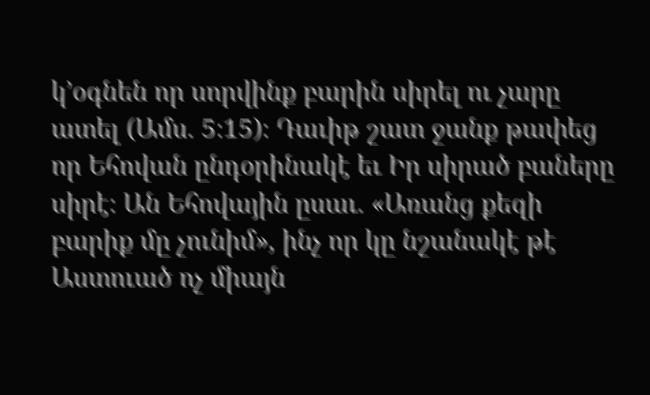կ’օգնեն որ սորվինք բարին սիրել ու չարը ատել (Ամս. 5։15)։ Դաւիթ շատ ջանք թափեց որ Եհովան ընդօրինակէ եւ Իր սիրած բաները սիրէ։ Ան Եհովային ըսաւ. «Առանց քեզի բարիք մը չունիմ», ինչ որ կը նշանակէ թէ Աստուած ոչ միայն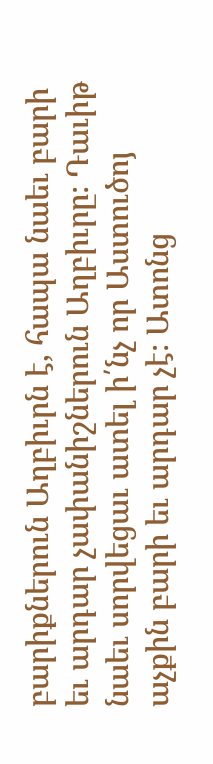բարիքներուն Աղբիւրն է, հապա նաեւ բարի եւ արդար չափանիշներուն Աղբիւրը։ Դաւիթ նաեւ սորվեցաւ ատել ի՛նչ որ Աստուծոյ աչքին բարի եւ արդար չէ։ Ատոնց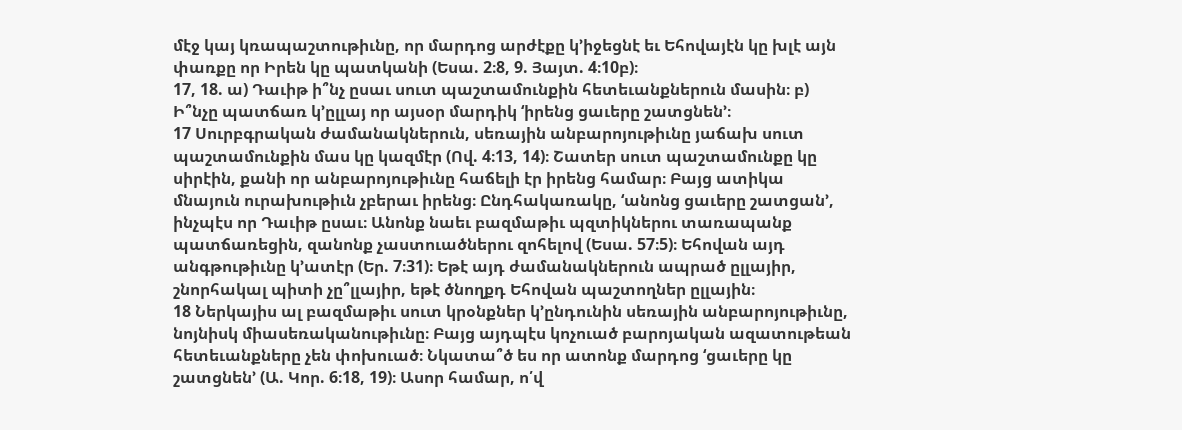մէջ կայ կռապաշտութիւնը, որ մարդոց արժէքը կ’իջեցնէ եւ Եհովայէն կը խլէ այն փառքը որ Իրեն կը պատկանի (Եսա. 2։8, 9. Յայտ. 4։10բ)։
17, 18. ա) Դաւիթ ի՞նչ ըսաւ սուտ պաշտամունքին հետեւանքներուն մասին։ բ) Ի՞նչը պատճառ կ’ըլլայ որ այսօր մարդիկ ‘իրենց ցաւերը շատցնեն’։
17 Սուրբգրական ժամանակներուն, սեռային անբարոյութիւնը յաճախ սուտ պաշտամունքին մաս կը կազմէր (Ով. 4։13, 14)։ Շատեր սուտ պաշտամունքը կը սիրէին, քանի որ անբարոյութիւնը հաճելի էր իրենց համար։ Բայց ատիկա մնայուն ուրախութիւն չբերաւ իրենց։ Ընդհակառակը, ‘անոնց ցաւերը շատցան’, ինչպէս որ Դաւիթ ըսաւ։ Անոնք նաեւ բազմաթիւ պզտիկներու տառապանք պատճառեցին, զանոնք չաստուածներու զոհելով (Եսա. 57։5)։ Եհովան այդ անգթութիւնը կ’ատէր (Եր. 7։31)։ Եթէ այդ ժամանակներուն ապրած ըլլայիր, շնորհակալ պիտի չը՞լլայիր, եթէ ծնողքդ Եհովան պաշտողներ ըլլային։
18 Ներկայիս ալ բազմաթիւ սուտ կրօնքներ կ’ընդունին սեռային անբարոյութիւնը, նոյնիսկ միասեռականութիւնը։ Բայց այդպէս կոչուած բարոյական ազատութեան հետեւանքները չեն փոխուած։ Նկատա՞ծ ես որ ատոնք մարդոց ‘ցաւերը կը շատցնեն’ (Ա. Կոր. 6։18, 19)։ Ասոր համար, ո՛վ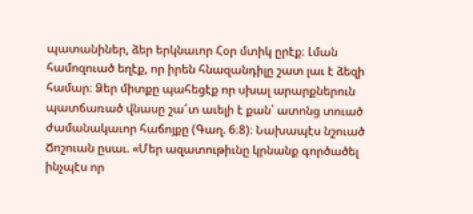պատանիներ, ձեր երկնաւոր Հօր մտիկ ըրէք։ Լման համոզուած եղէք, որ իրեն հնազանդիլը շատ լաւ է ձեզի համար։ Ձեր միտքը պահեցէք որ սխալ արարքներուն պատճառած վնասը շա՜տ աւելի է քան՝ ատոնց տուած ժամանակաւոր հաճոյքը (Գաղ. 6։8)։ Նախապէս նշուած Ճոշուան ըսաւ. «Մեր ազատութիւնը կրնանք գործածել ինչպէս որ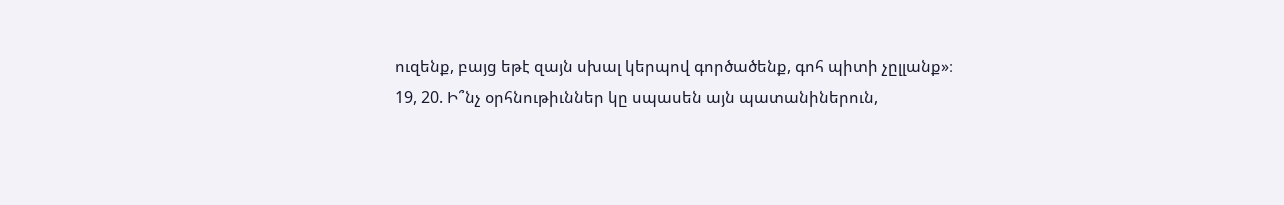ուզենք, բայց եթէ զայն սխալ կերպով գործածենք, գոհ պիտի չըլլանք»։
19, 20. Ի՞նչ օրհնութիւններ կը սպասեն այն պատանիներուն,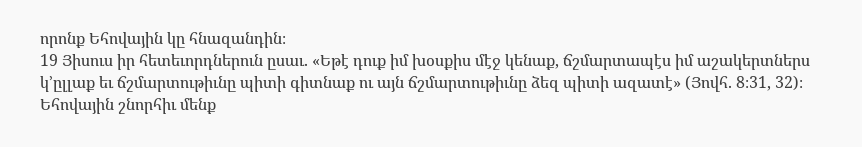որոնք Եհովային կը հնազանդին։
19 Յիսուս իր հետեւորդներուն ըսաւ. «Եթէ դուք իմ խօսքիս մէջ կենաք, ճշմարտապէս իմ աշակերտներս կ’ըլլաք եւ ճշմարտութիւնը պիտի գիտնաք ու այն ճշմարտութիւնը ձեզ պիտի ազատէ» (Յովհ. 8։31, 32)։ Եհովային շնորհիւ մենք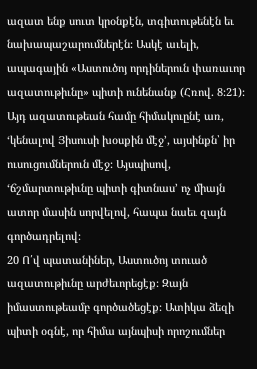ազատ ենք սուտ կրօնքէն, տգիտութենէն եւ նախապաշարումներէն։ Ասկէ աւելի, ապագային «Աստուծոյ որդիներուն փառաւոր ազատութիւնը» պիտի ունենանք (Հռով. 8։21)։ Այդ ազատութեան համը հիմակուընէ առ, ‘կենալով Յիսուսի խօսքին մէջ’, այսինքն՝ իր ուսուցումներուն մէջ։ Այսպիսով, ‘ճշմարտութիւնը պիտի գիտնաս’ ոչ միայն ատոր մասին սորվելով, հապա նաեւ զայն գործադրելով։
20 Ո՛վ պատանիներ, Աստուծոյ տուած ազատութիւնը արժեւորեցէք։ Զայն իմաստութեամբ գործածեցէք։ Ատիկա ձեզի պիտի օգնէ, որ հիմա այնպիսի որոշումներ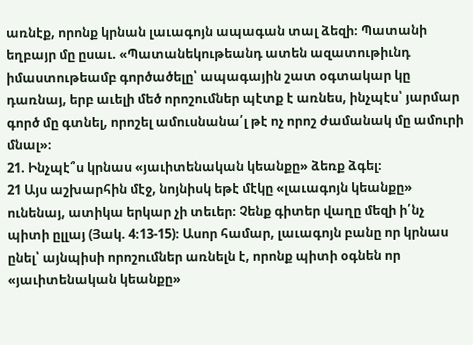առնէք, որոնք կրնան լաւագոյն ապագան տալ ձեզի։ Պատանի եղբայր մը ըսաւ. «Պատանեկութեանդ ատեն ազատութիւնդ իմաստութեամբ գործածելը՝ ապագային շատ օգտակար կը դառնայ, երբ աւելի մեծ որոշումներ պէտք է առնես, ինչպէս՝ յարմար գործ մը գտնել, որոշել ամուսնանա՛լ թէ ոչ որոշ ժամանակ մը ամուրի մնալ»։
21. Ինչպէ՞ս կրնաս «յաւիտենական կեանքը» ձեռք ձգել։
21 Այս աշխարհին մէջ, նոյնիսկ եթէ մէկը «լաւագոյն կեանքը» ունենայ, ատիկա երկար չի տեւեր։ Չենք գիտեր վաղը մեզի ի՛նչ պիտի ըլլայ (Յակ. 4։13-15)։ Ասոր համար, լաւագոյն բանը որ կրնաս ընել՝ այնպիսի որոշումներ առնելն է, որոնք պիտի օգնեն որ «յաւիտենական կեանքը»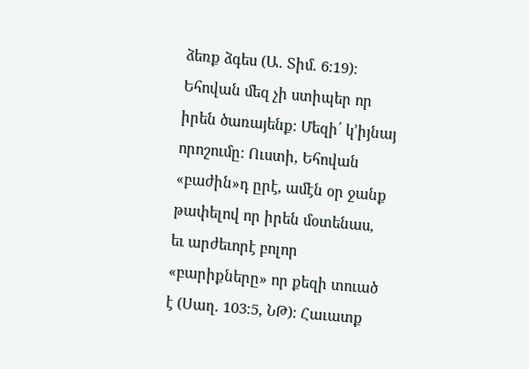ձեռք ձգես (Ա. Տիմ. 6։19)։ Եհովան մեզ չի ստիպեր որ իրեն ծառայենք։ Մեզի՛ կ’իյնայ որոշումը։ Ուստի, Եհովան «բաժին»դ ըրէ, ամէն օր ջանք թափելով որ իրեն մօտենաս, եւ արժեւորէ բոլոր «բարիքները» որ քեզի տուած է (Սաղ. 103։5, ՆԹ)։ Հաւատք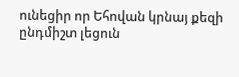ունեցիր որ Եհովան կրնայ քեզի ընդմիշտ լեցուն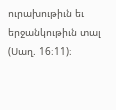ուրախութիւն եւ երջանկութիւն տալ (Սաղ. 16։11)։